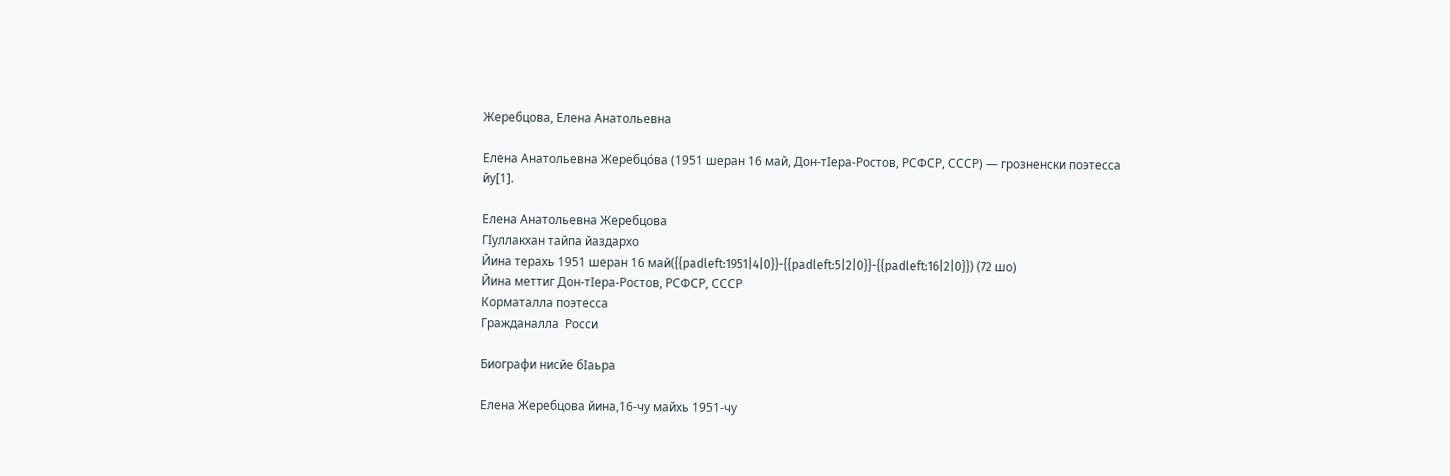Жеребцова, Елена Анатольевна

Елена Анатольевна Жеребцо́ва (1951 шеран 16 май, Дон-тӀера-Ростов, РСФСР, СССР) — грозненски поэтесса йу[1].

Елена Анатольевна Жеребцова
ГӀуллакхан тайпа йаздархо
Йина терахь 1951 шеран 16 май({{padleft:1951|4|0}}-{{padleft:5|2|0}}-{{padleft:16|2|0}}) (72 шо)
Йина меттиг Дон-тӀера-Ростов, РСФСР, СССР
Корматалла поэтесса
Гражданалла  Росси

Биографи нисйе бӀаьра

Елена Жеребцова йина,16-чу майхь 1951-чу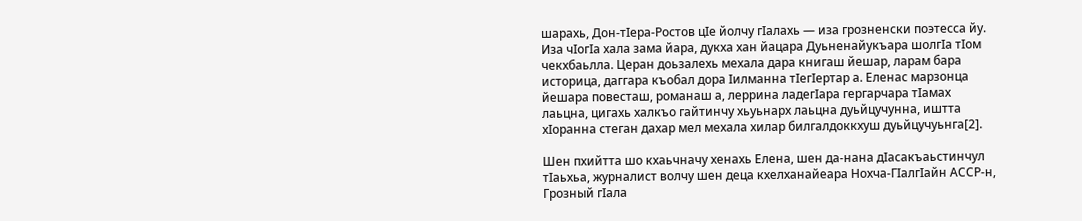шарахь, Дон-тӀера-Ростов цӀе йолчу гӀалахь — иза грозненски поэтесса йу. Иза чӀогӀа хала зама йара, дукха хан йацара Дуьненайукъара шолгӀа тӀом чекхбаьлла. Церан доьзалехь мехала дара книгаш йешар, ларам бара историца, даггара къобал дора Ӏилманна тӀегӀертар а. Еленас марзонца йешара повесташ, романаш а, леррина ладегӀара гергарчара тӀамах лаьцна, цигахь халкъо гайтинчу хьуьнарх лаьцна дуьйцучунна, иштта хӀоранна стеган дахар мел мехала хилар билгалдоккхуш дуьйцучуьнга[2].

Шен пхийтта шо кхаьчначу хенахь Елена, шен да-нана дӀасакъаьстинчул тӀаьхьа, журналист волчу шен деца кхелханайеара Нохча-ГӀалгӀайн АССР-н, Грозный гӀала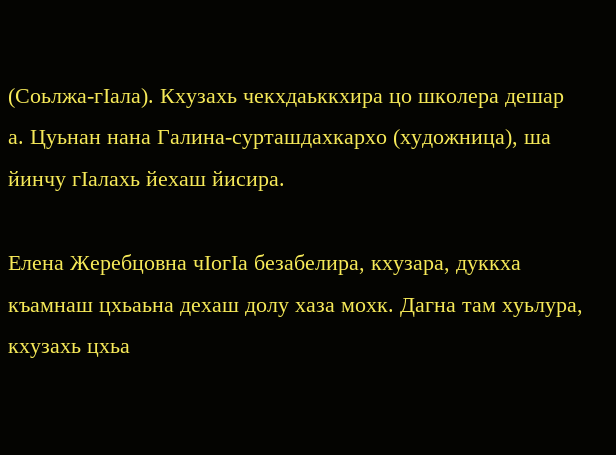(Соьлжа-гӀала). Кхузахь чекхдаьккхира цо школера дешар а. Цуьнан нана Галина-сурташдахкархо (художница), ша йинчу гӀалахь йехаш йисира.

Елена Жеребцовна чӀогӀа безабелира, кхузара, дуккха къамнаш цхьаьна дехаш долу хаза мохк. Дагна там хуьлура, кхузахь цхьа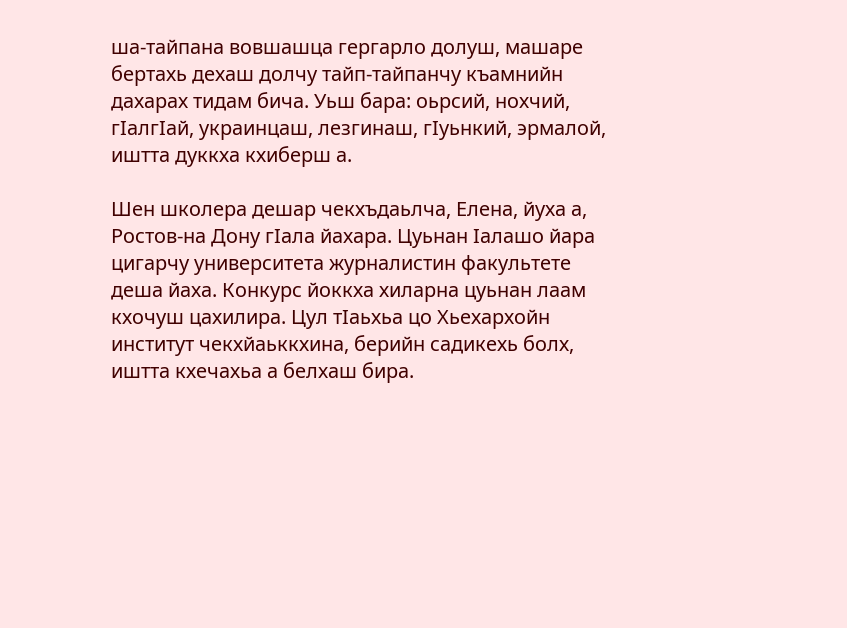ша-тайпана вовшашца гергарло долуш, машаре бертахь дехаш долчу тайп-тайпанчу къамнийн дахарах тидам бича. Уьш бара: оьрсий, нохчий, гӀалгӀай, украинцаш, лезгинаш, гӀуьнкий, эрмалой, иштта дуккха кхиберш а.

Шен школера дешар чекхъдаьлча, Елена, йуха а, Ростов-на Дону гӀала йахара. Цуьнан Ӏалашо йара цигарчу университета журналистин факультете деша йаха. Конкурс йоккха хиларна цуьнан лаам кхочуш цахилира. Цул тӀаьхьа цо Хьехархойн институт чекхйаьккхина, берийн садикехь болх, иштта кхечахьа а белхаш бира.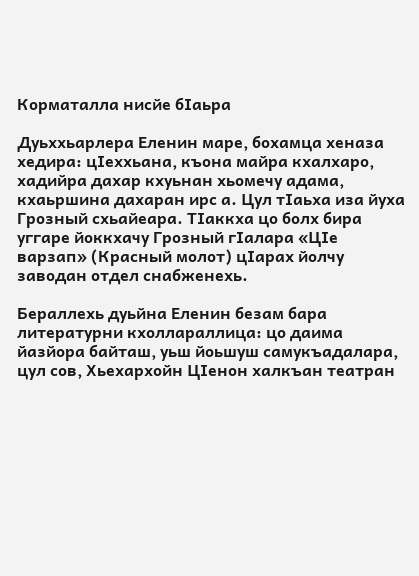Корматалла нисйе бӀаьра

Дуьххьарлера Еленин маре, бохамца хеназа хедира: цӀеххьана, къона майра кхалхаро, хадийра дахар кхуьнан хьомечу адама, кхаьршина дахаран ирс а. Цул тӀаьха иза йуха Грозный схьайеара. ТӀаккха цо болх бира уггаре йоккхачу Грозный гӀалара «ЦӀе варзап» (Красный молот) цӀарах йолчу заводан отдел снабженехь.

Бераллехь дуьйна Еленин безам бара литературни кхоллараллица: цо даима йазйора байташ, уьш йоьшуш самукъадалара, цул сов, Хьехархойн ЦӀенон халкъан театран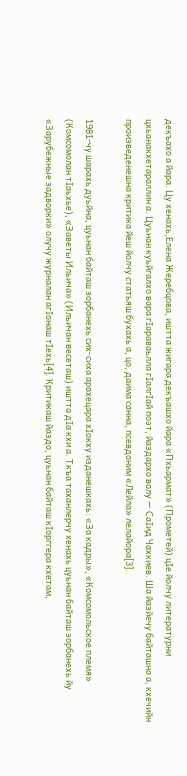декъахо а йара. Цу хенахь,Елена Жеребцова, иштта жигара декъашхо йара «Пхьармат» (Прометей) цӀе йолчу литературни цхьанакхетараллин а. Цуьнан куьйгалхо вара гӀараваьлла гӀалгӀай поэт, йаздархо волу — СаӀид Чахкиев. Ша йазйечу байташна а, кхечийн произведенешна критика йеш йолчу статьяш бухахь а, цо, даима санна, псевдоним «Лейла» лелайора[3].

1981-чу шарахь дуьйна, цуьнан байташ зорбанехь сих-сиха арахецара хӀокху изданешкахь: «За кадры», «Комсомольское племя» (Комсомолан тӀаьхье), «Заветы Ильича» (Ильичан весеташ) иштта дӀа кхи а. Ткъа таханлерчу хенахь цуьнан байташ зорбанехь йу «Зарубежные задворки» олучу журналан агӀонаш тӀехь[4]. Критикаш йаздо, цуьнан байташ кӀорггера кхетам,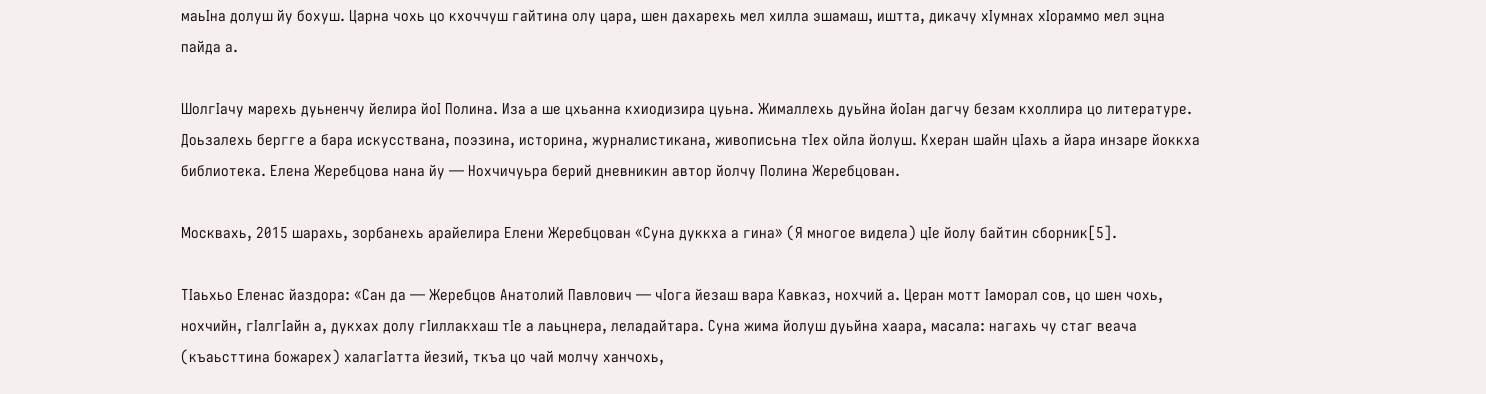маьӀна долуш йу бохуш. Царна чохь цо кхоччуш гайтина олу цара, шен дахарехь мел хилла эшамаш, иштта, дикачу хӀумнах хӀораммо мел эцна пайда а.

ШолгӀачу марехь дуьненчу йелира йоӀ Полина. Иза а ше цхьанна кхиодизира цуьна. Жималлехь дуьйна йоӀан дагчу безам кхоллира цо литературе. Доьзалехь бергге а бара искусствана, поэзина, историна, журналистикана, живописьна тӀех ойла йолуш. Кхеран шайн цӀахь а йара инзаре йоккха библиотека. Елена Жеребцова нана йу — Нохчичуьра берий дневникин автор йолчу Полина Жеребцован.

Москвахь, 2015 шарахь, зорбанехь арайелира Елени Жеребцован «Суна дуккха а гина» (Я многое видела) цӀе йолу байтин сборник[5].

ТӀаьхьо Еленас йаздора: «Сан да — Жеребцов Анатолий Павлович — чӀога йезаш вара Кавказ, нохчий а. Церан мотт Ӏаморал сов, цо шен чохь, нохчийн, гӀалгӀайн а, дукхах долу гӀиллакхаш тӀе а лаьцнера, леладайтара. Суна жима йолуш дуьйна хаара, масала: нагахь чу стаг веача (къаьсттина божарех) халагӀатта йезий, ткъа цо чай молчу ханчохь,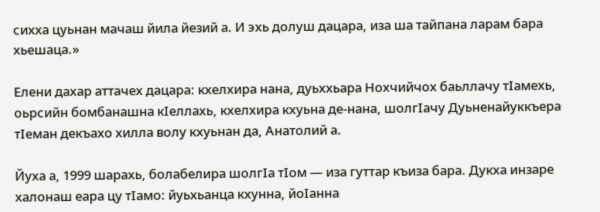сихха цуьнан мачаш йила йезий а. И эхь долуш дацара, иза ша тайпана ларам бара хьешаца.»

Елени дахар аттачех дацара: кхелхира нана, дуьххьара Нохчийчох баьллачу тӀамехь, оьрсийн бомбанашна кӀеллахь, кхелхира кхуьна де-нана, шолгӀачу Дуьненайуккъера тӀеман декъахо хилла волу кхуьнан да, Анатолий а.

Йуха а, 1999 шарахь, болабелира шолгӀа тӀом — иза гуттар къиза бара. Дукха инзаре халонаш еара цу тӀамо: йуьхьанца кхунна, йоӀанна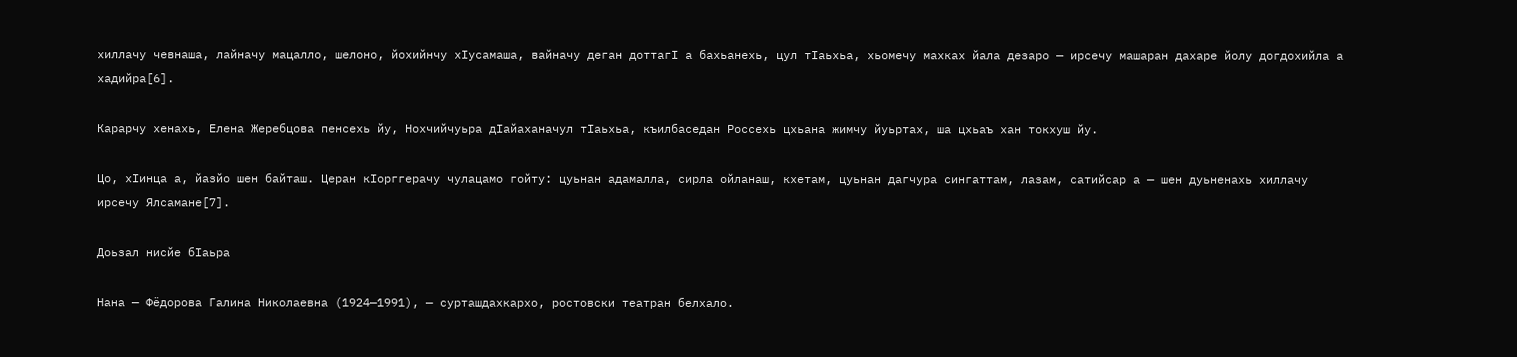хиллачу чевнаша, лайначу мацалло, шелоно, йохийнчу хӀусамаша, вайначу деган доттагӀ а бахьанехь, цул тӀаьхьа, хьомечу махках йала дезаро — ирсечу машаран дахаре йолу догдохийла а хадийра[6].

Карарчу хенахь, Елена Жеребцова пенсехь йу, Нохчийчуьра дӀайаханачул тӀаьхьа, къилбаседан Россехь цхьана жимчу йуьртах, ша цхьаъ хан токхуш йу.

Цо, хӀинца а, йазйо шен байташ. Церан кӀорггерачу чулацамо гойту: цуьнан адамалла, сирла ойланаш, кхетам, цуьнан дагчура сингаттам, лазам, сатийсар а — шен дуьненахь хиллачу ирсечу Ялсамане[7].

Доьзал нисйе бӀаьра

Нана — Фёдорова Галина Николаевна (1924—1991), — сурташдахкархо, ростовски театран белхало.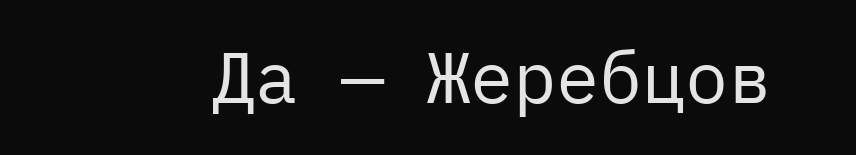Да — Жеребцов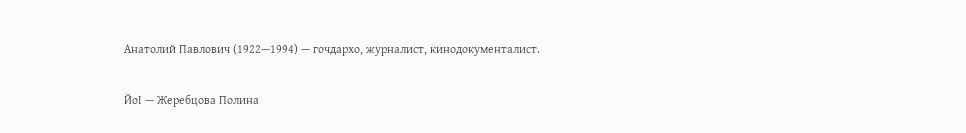Анатолий Павлович (1922—1994) — гочдархо, журналист, кинодокументалист.

ЙоӀ — Жеребцова Полина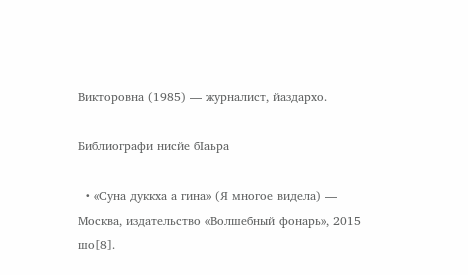Викторовна (1985) — журналист, йаздархо.

Библиографи нисйе бӀаьра

  • «Суна дуккха а гина» (Я многое видела) — Москва, издательство «Волшебный фонарь», 2015 шо[8].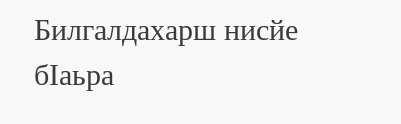Билгалдахарш нисйе бӀаьра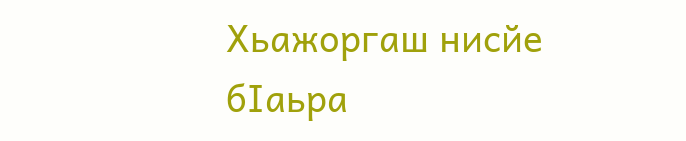Хьажоргаш нисйе бӀаьра